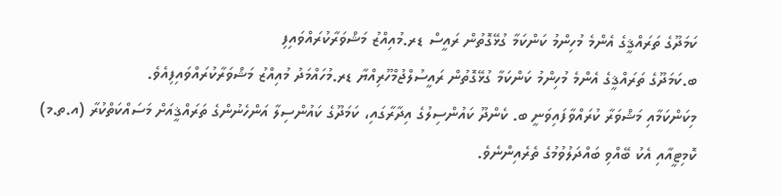ކަމަދޫގެ ތަރައްޤީގެ އެންމެ މުހިންމު ކަންކަމާ ގުޅޭގޮތުން ރައީސް ޑރ.މުއިއްޒު މަޝްވަރާކުރައްވައިފި
ބ.ކަމަދޫގެ ތަރައްޤީގެ އެންމެ މުހިންމު ކަންކަމާ ގުޅޭގޮތުން ރައީސުލްޖުމްހޫރިއްޔާ ޑރ.މުހައްމަދު މުއިއްޒު މަޝްވަރާކުރައްވައިފިއެވެ.
މިކަންކަމާއި މަޝްވަރާ ކުރައްވާފައިވަނީ ބ. ކެންދޫ ކައުންސިލުގެ އިދާރާގައި، ކަމަދޫގެ ކައުންސިލާ އަންހެނުންގެ ތަރައްޤީއަށް މަސައްކަތްކުރާ (އ.ތ.މ) ކޮމިޓީއާއި އެކު ބޭއްވި ބައްދަލުވުމުގެ ތެރެއިންނެވެ.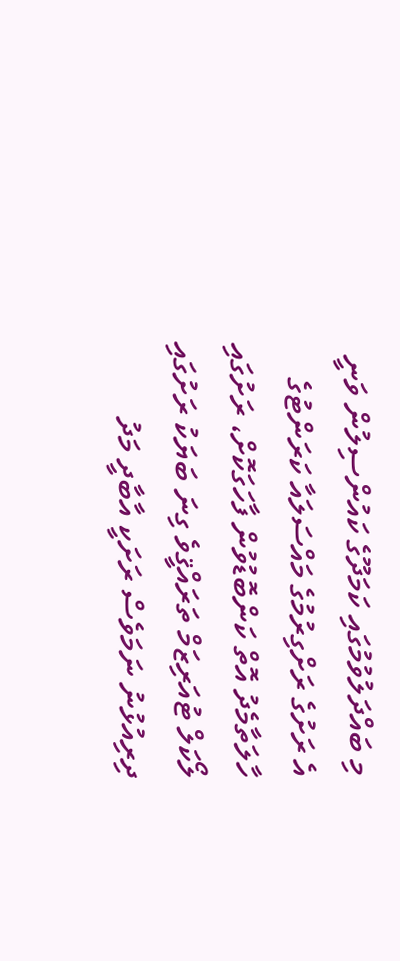މި ބައްދަލުވުމުގައި ކަމަދޫގެ ކައުންސިލުން ވަނީ އެ ރަށުގެ ރަށްގިރުމުގެ މައްސަލައާ ކަރަންޓުގެ ހާލަތާމެދު އޮތް ކަންބޮޑުވުން ފާހަގަކޮށް، ރަށުގައި ލޯކަލް ޓުއަރިޒަމް ތަރައްޤީވެ ގިނަ ބަޔަކު ރަށުގައި ދިރިއުޅުނު ނަމަވެސް ރަށަކީ އާބާދީ މަދު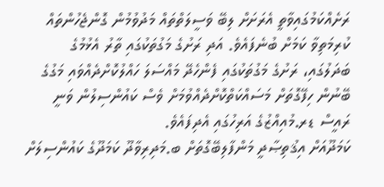ރަށެއްކަމުގައިވާތީ އެރަށަށް ލިބޭ ވަސީލަތްތައް މަދުވުމުން ގޮންޖެހުންތައް ކުރިމަތިވާ ކަމަށް ބުނެފައެވެ. އަދި ރަށުގެ މަގުތަކުގައި ތާރު އެޅުމުގެ ބަދަލުގައި، ރަށުގެ މަގުތަކުގައި ފެންހެދޭ މައްސަލަ ހައްލުކޮށްދެއްވައި މަގުގެ ބޭނުން ހިފޭގޮތަށް މަސައްކަތްކޮށްދެއްވުމަށް ވެސް ކައުންސިލުން ވަނީ ރައީސް ޑރ.މުއިއްޒުގެ އަރިހުގައި އެދިފައެވެ.
ކަމަދޫއަށް އިޤުތިޞާދީ މަންފާލިބޭގޮތަށް ބ.މަދިރިވާދޫ ކަމަދޫގެ ކައުންސިލަށް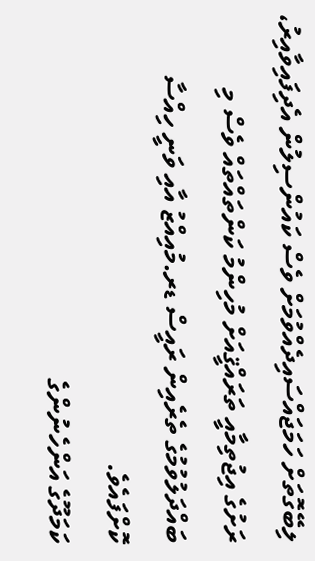ލިބޭގޮތަށް ހަމަޖައްސައިދެއްވުމަށް ވެސް ކައުންސިލުން އެދިފައިވާއިރު، ރަށުގެ އިޖުތިމާއީ ތަރައްޤީއަށް މުހިންމު ކަންތައްތައް ވެސް މި ބައްދަލުވުމުގެ ތެރެއިން ރައީސް ޑރ.މުއިއްޒު އާއި ވަނީ ހިއްސާ ކޮށްފައެވެ.
ކަމަދޫގެ އަންހެނުންގެ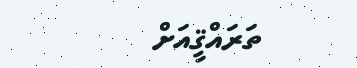ތަރައްޤީއަށް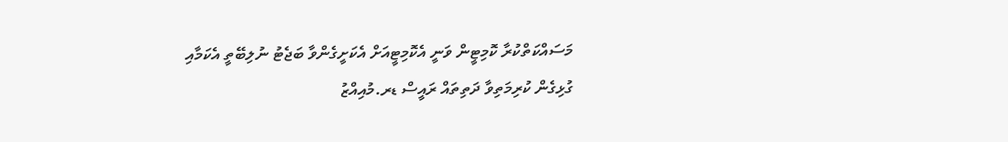މަސައްކަތްކުރާ ކޮމިޓީން ވަނީ އެކޮމިޓީއަށް އެކަށީގެންވާ ބަޖެޓު ނުލިބޭތީ އެކަމާއި ގުޅިގެން ކުރިމަތިވާ ދަތިތައް ރައީސް ޑރ.މުއިއްޒު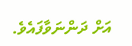އަށް ދަންނަވާފައެވެ.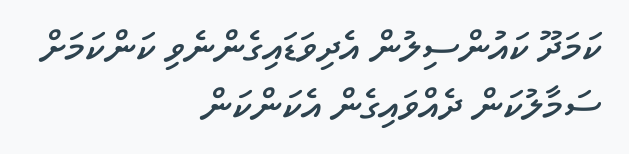ކަމަދޫ ކައުންސިލުން އެދިވަޑައިގެންނެވި ކަންކަމަށް ސަމާލުކަން ދެއްވައިގެން އެކަންކަން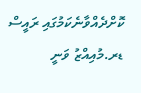ކޮށްދެއްވާނެކަމުގައި ރައީސް ޑރ.މުއިއްޒު ވަނީ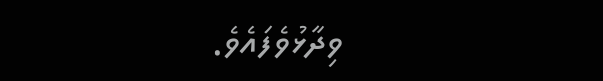ވިދާޅުވެފައެވެ.